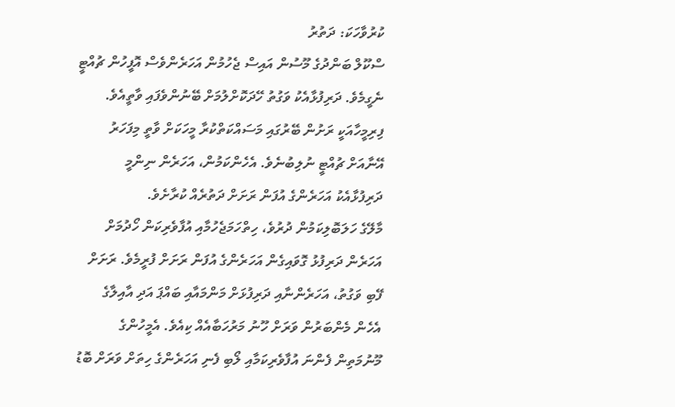ކުރުވާހަކަ: ދަތުރު
ސްކޫލް ބަންދުގެ މޫސުން އައިސް ޖެހުމުން އަހަރެންވެސް އޮފީހުން ޗުއްޓީ ނެގީމެވެ. ދަރިފުޅާއެކު ވަގުތު ހޭދަކޮށްލުމަށް ބޭނުންވެފައި ވާތީއެވެ. ފިރިމީހާއަކީ ރަށުން ބޭރުގައި މަސައްކަތްކުރާ މީހަކަށް ވާތީ މިފަހަރު އޭނާއަށް ޗުއްޓީ ނުލިބުނެވެ. އެހެންކަމުން، އަހަރެން ނިންމީ ދަރިފުޅާއެކު އަހަރެންގެ އުފަން ރަށަށް ދަތުރެއް ކުރާށެވެ.
މާލޭގެ ހަލަބޮލިކަމުން ދުރުވެ، ހިތްހަމަޖެހުމާއި އުފާވެރިކަން ހޯދުމަށް އަހަރެން ދަރިފުޅު ގޮވައިގެން އަހަރެންގެ އުފަން ރަށަށް ފުރީމެވެ. ރަށަށް ފޭބި ވަގުތު، އަހަރެންނާއި ދަރިފުޅަށް މަންމައާއި ބައްޕަ އަދި އާއިލާގެ އެހެން މެންބަރުން ވަރަށް ހޫނު މަރުހަބާއެއް ކިއެވެ. އެމީހުންގެ މޫނުމަތިން ފެންނަ އުފާވެރިކަމާއި ލޯބި ފެނި އަހަރެންގެ ހިތަށް ވަރަށް ބޮޑު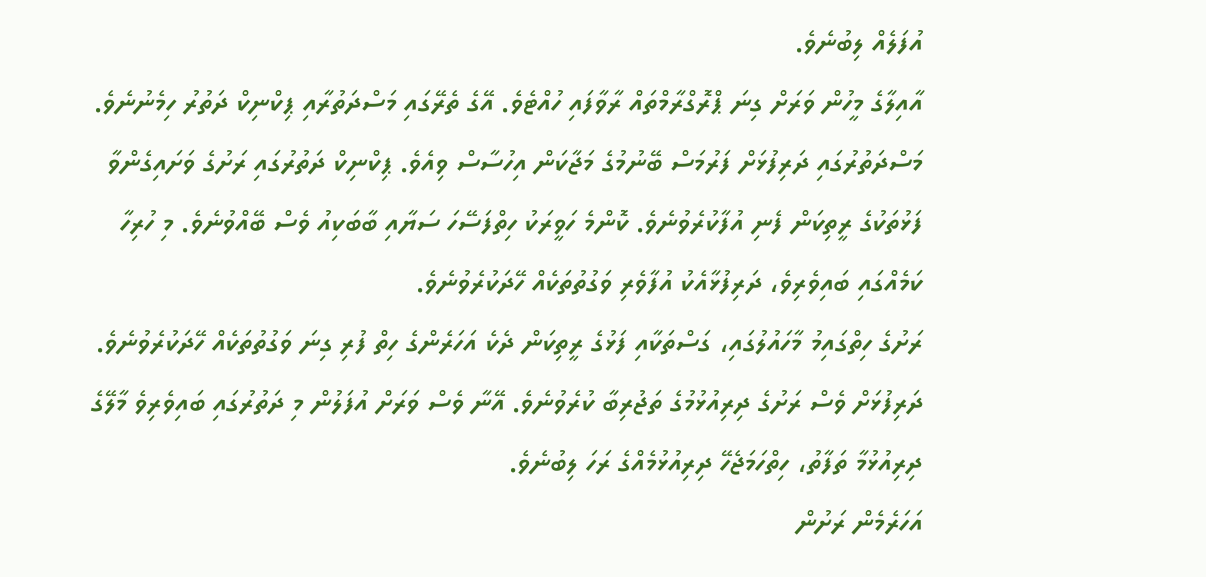އުފަލެއް ލިބުނެވެ.
އާއިލާގެ މީހުން ވަރަށް ގިނަ ޕްރޮގްރާމްތައް ރާވާފައި ހުއްޓެވެ. އޭގެ ތެރޭގައި މަސްދަތުރާއި ޕިކްނިކް ދަތުރު ހިމެނުނެވެ. މަސްދަތުރުގައި ދަރިފުޅަށް ފަރުމަސް ބޭނުމުގެ މަޖާކަން އިހުސާސް ވިއެވެ. ޕިކްނިކް ދަތުރުގައި ރަށުގެ ވަށައިގެންވާ ފަޅުތަކުގެ ރީތިކަން ފެނި އުފާކުރެވުނެވެ. ކޮންމެ ހަވީރަކު ހިތްފަސޭހަ ސަޔާއި ބާބަކިއު ވެސް ބޭއްވުނެވެ. މި ހުރިހާ ކަމެއްގައި ބައިވެރިވެ، ދަރިފުޅާއެކު އުފާވެރި ވަގުތުތަކެއް ހޭދަކުރެވުނެވެ.
ރަށުގެ ހިތްގައިމު މާހައުލުގައި، ގަސްތަކާއި ފަޅުގެ ރީތިކަން ދެކެ އަހަރެންގެ ހިތް ފުރި ގިނަ ވަގުތުތަކެއް ހޭދަކުރެވުނެވެ. ދަރިފުޅަށް ވެސް ރަށުގެ ދިރިއުޅުމުގެ ތަޖުރިބާ ކުރެވުނެވެ. އޭނާ ވެސް ވަރަށް އުފަލުން މި ދަތުރުގައި ބައިވެރިވެ މާލޭގެ ދިރިއުޅުމާ ތަފާތު، ހިތްހަމަޖެހޭ ދިރިއުޅުމެއްގެ ރަހަ ލިބުނެވެ.
އަހަރެމެން ރަށުން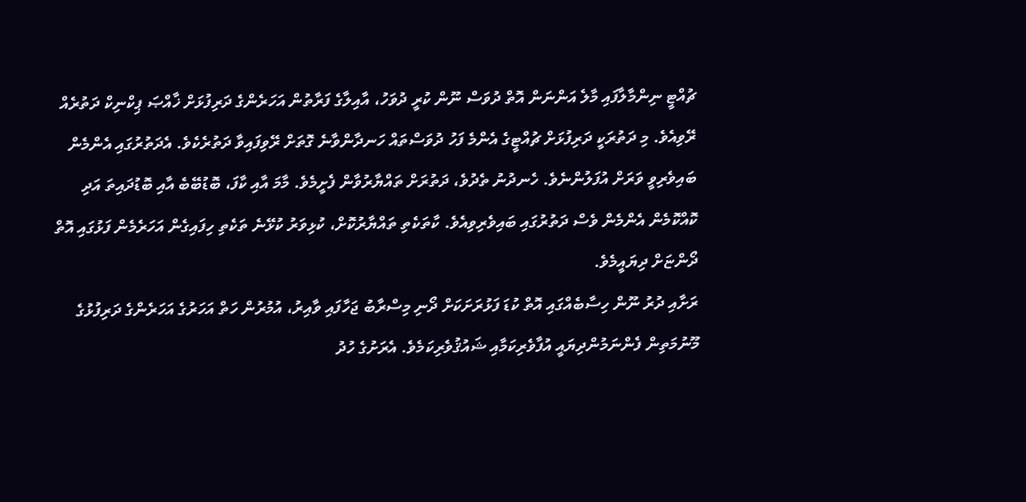ޗުއްޓީ ނިންމާލާފައި މާލެ އަންނަން އޮތް ދުވަސް ނޫން ކުރީ ދުވަހު، އާއިލާގެ ފަރާތުން އަހަރެންގެ ދަރިފުޅަށް ޚާއްޞަ ޕިކްނިކް ދަތުރެއް ރޭވިއެވެ. މި ދަތުރަކީ ދަރިފުޅަށް ޗުއްޓީގެ އެންމެ ފަހު ދުވަސްތައް ހަނދާންވާނެ ގޮތަށް ރޭވިފައިވާ ދަތުރެކެވެ. އެދަތުރުގައި އެންމެން ބައިވެރިވީ ވަރަށް އުފަލުންނެވެ. ހެނދުނު ތެދުވެ، ދަތުރަށް ތައްޔާރުވާން ފެށީމެވެ. މާމަ އާއި ކާފަ، ބޮޑުބޭބެ އާއި ބޮޑުދައިތަ އަދި ކޮއްކޮމެން އެންމެން ވެސް ދަތުރުގައި ބައިވެރިވިއެވެ. ކާތަކެތި ތައްޔާރުކޮށް، ކުޅިވަރު ކުޅޭނެ ތަކެތި ހިފައިގެން އަހަރެމެން ފަޅުގައި އޮތް ދޯންޏަށް ދިޔައީމެވެ.
ރަށާއި ދުރު ނޫން ހިސާބެއްގައި އޮތް ކުޑަ ފަޅުރަށަކަށް ދޯނި މިސްރާބު ޖަހާފައި ވާއިރު، އުމުރުން ހަތް އަހަރުގެ އަހަރެންގެ ދަރިފުޅުގެ މޫނުމަތިން ފެންނަމުންދިޔައީ އުފާވެރިކަމާއި ޝައުޤުވެރިކަމެވެ. އެރަށުގެ ހުދު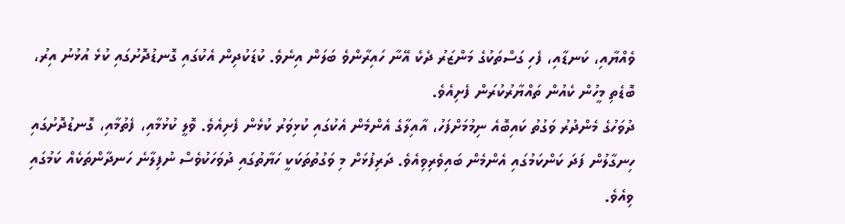ވެއްޔާއި، ކަނޑާއި، ފެހި ގަސްތަކުގެ މަންޒަރު ދެކެ އޭނާ ހައިރާންވެ ބަލަން އިނެވެ. ކުޑަކުދިން އެކުގައި ގޮނޑުދޮށުގައި ކުޅެ އުޅުނު އިރު، ބޮޑެތި މީހުން ކެއުން ތައްޔާރުކުރަން ފެށިއެވެ.
ދުވަހުގެ މެންދުރު ވަގުތު ކައިބޮއެ ނިމުމަށްފަހު، އާއިލާގެ އެންމެން އެކުގައި ކުޅިވަރު ކުޅެން ފެށިއެވެ. ވޮލީ ކުޅުމާއި، ފެތުމާއި، ގޮނޑުދޮށުގައި ހިނގާލުން ފަދަ ކަންކަމުގައި އެންމެން ބައިވެރިވިއެވެ. ދަރިފުޅަށް މި ވަގުތުތަކަކީ ހަޔާތުގައި ދުވަހަކުވެސް ނުފިލާނެ ހަނދާންތަކެއް ކަމުގައި ވިއެވެ.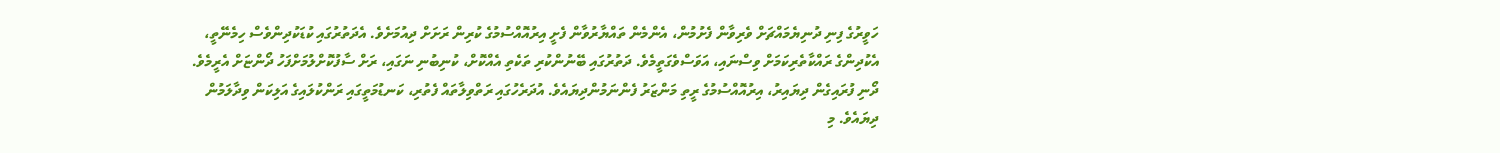ހަވީރުގެ ފިނި ދުނިޔެމައްޗަށް ވެރިވާން ފެށުމުން، އެންމެން ތައްޔާރުވާން ފެށީ އިރުއޮއްސުމުގެ ކުރިން ރަށަށް ދިއުމަށެވެ. އެދަތުރުގައި ކުޑަކުދިންވެސް ހިމެނޭތީ، އެކުދިންގެ ރައްކާތެރިކަމަށް ވިސްނައި، އަވަސްވެގަތީމެވެ. ދަތުރުގައި ބޭނުންކުރި ތަކެތި އެއްކޮށް، ކުނިބުނި ނަގައި، ރަށް ސާފުކޮށްލުމަށްފަހު ދޯންޏަށް އެރީމެވެ.
ދޯނި ފުރައިގެން ދިޔައިރު، އިރުއޮއްސުމުގެ ރީތި މަންޒަރު ފެންނަމުންދިޔައެވެ. އުދަރެހުގައި ރަތްވިލާތައް ފެތުރި، ކަނޑުމަތީގައި ރަންކުލައިގެ އަލިކަން ވިދާލަމުން ދިޔައެވެ. މި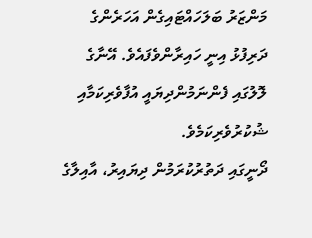މަންޒަރު ބަލަހައްޓައިގެން އަހަރެންގެ ދަރިފުޅު އިނީ ހައިރާންވެފައެވެ. އޭނާގެ ލޮލުގައި ފެންނަމުންދިޔައީ އުފާވެރިކަމާއި ޝުކުރުވެރިކަމެވެ.
ދޯނީގައި ދަތުރުކުރަމުން ދިޔައިރު، އާއިލާގެ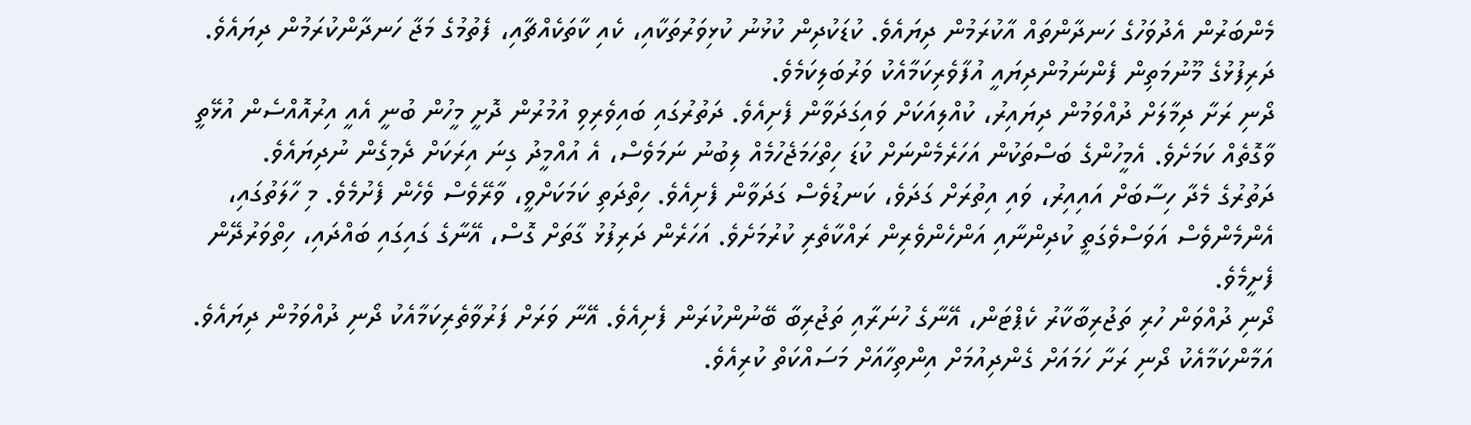މެންބަރުން އެދުވަހުގެ ހަނދާންތައް އާކުރަމުން ދިޔައެވެ. ކުޑަކުދިން ކުޅުނު ކުޅިވަރުތަކާއި، ކެއި ކާތަކެއްޗާއި، ފެތުމުގެ މަޖާ ހަނދާންކުރަމުން ދިޔައެވެ. ދަރިފުޅުގެ މޫނުމަތިން ފެންނަމުންދިޔައީ އުފާވެރިކަމާއެކު ވަރުބަލިކަމެވެ.
ދޯނި ރަށާ ދިމާލަށް ދުއްވަމުން ދިޔައިރު، ކުއްލިއަކަށް ވައިގަދަވާން ފެށިއެވެ. ދަތުރުގައި ބައިވެރިވި އުމުރުން ދޮށީ މީހުން ބުނީ އެއީ އިރުއޮއްސެން އުޅޭތީ ވާގޮތެއް ކަމަށެވެ. އެމީހުންގެ ބަސްތަކުން އަހަރެމެންނަށް ކުޑަ ހިތްހަމަޖެހުމެއް ލިބުނު ނަމަވެސް، އެ އުއްމީދު ގިނަ އިރަކަށް ދެމިގެން ނުދިޔައެވެ.
ދަތުރުގެ މެދާ ހިސާބަށް އައިއިރު، ވައި އިތުރަށް ގަދަވެ، ކަނޑުވެސް ގަދަވާން ފެށިއެވެ. ހިތްދަތި ކަމަކަށްވީ، ވާރޭވެސް ވެހެން ފެށުމެވެ. މި ހާލަތުގައި، އެންމެންވެސް އަވަސްވެގަތީ ކުދިންނާއި އަންހެންވެރިން ރައްކާތެރި ކުރުމަށެވެ. އަހަރެން ދަރިފުޅު ގާތަށް ގޮސް، އޭނާގެ ގައިގައި ބައްދައި، ހިތްވަރުދޭން ފެށީމެވެ.
ދޯނި ދުއްވަން ހުރި ތަޖުރިބާކާރު ކެޕްޓަން، އޭނާގެ ހުނަރާއި ތަޖުރިބާ ބޭނުންކުރަން ފެށިއެވެ. އޭނާ ވަރަށް ފަރުވާތެރިކަމާއެކު ދޯނި ދުއްވަމުން ދިޔައެވެ. އަމާންކަމާއެކު ދޯނި ރަށާ ހަމައަށް ގެންދިއުމަށް އިންތިހާއަށް މަސައްކަތް ކުރިއެވެ.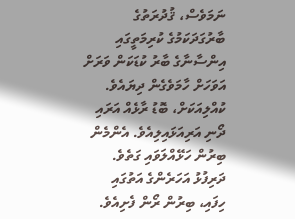ނަމަވެސް، ޤުދުރަތުގެ ބާރުގަދަކަމުގެ ކުރިމަތީގައި އިންސާނާގެ ބާރު ކުޑަކަން ވަރަށް އަވަހަށް ހާމަވެގެން ދިޔައެވެ.
ކުއްލިއަކަށް، ބޮޑު ރާޅެއް އަރައި ދޯނި އަރިއަޅައިލިއެވެ. އެންމެން ބިރުން ހަޅޭއްލަވައި ގަތެވެ. ދަރިފުޅު އަހަރެންގެ އަތުގައި ހިފައި، ބިރުން ރޯން ފެށިއެވެ.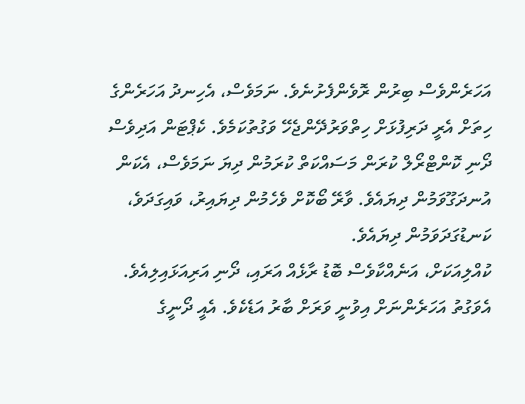އަހަރެންވެސް ބިރުން ރޮވެންފެށުނެވެ. ނަމަވެސް، އެހިނދު އަހަރެންގެ ހިތަށް އެރީ ދަރިފުޅަށް ހިތްވަރުދޭންޖެހޭ ވަގުތުކަމެވެ. ކެޕްޓަން އަދިވެސް ދޯނި ކޮންޓްރޯލް ކުރަން މަސައްކަތް ކުރަމުން ދިޔަ ނަމަވެސް، އެކަން އުނދަގޫވަމުން ދިޔައެވެ. ވާރޭ ބޯކޮށް ވެހެމުން ދިޔައިރު، ވައިގަދަވެ، ކަނޑުގަދަވަމުން ދިޔައެވެ.
ކުއްލިއަކަށް، އަނެއްކާވެސް ބޮޑު ރާޅެއް އަރައި، ދޯނި އަރިއަޅައިލިއެވެ. އެވަގުތު އަހަރެންނަށް އިވުނީ ވަރަށް ބާރު އަޑެކެވެ. އެއީ ދޯނީގެ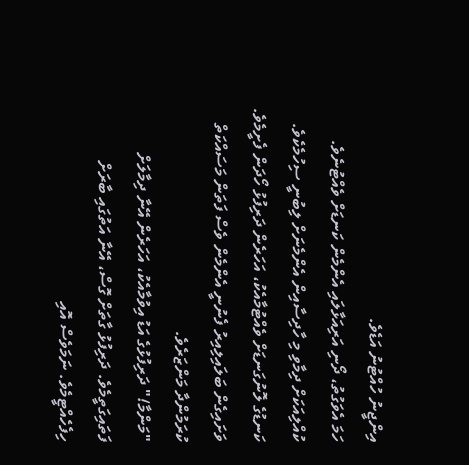އިންޖީނު ހުއްޓުނު އަޑެވެ.
ހަމަ އެވަގުތު، ދޯނި އަރިއަޅާލައި އެންމެން ކަނޑަށް ވެއްޓުނެވެ. ކުއްލިއަކަށް ދިމާވި މި ހާދިސާއިން އެންމެނަށް ލިބުނީ ސިހުމެކެވެ. ކަނޑުގެ ލޮނުގަނޑަށް ވެއްޓުމާއެކު، އަހަރެން ދަރިފުޅު ހޯދަން ފެށީމެވެ. ވަށައިގެން ބަލައިލިއިރު ފެނުނީ އެންމެން ވެސް ފަތަން މަސައްކަތް ކުރަމުންދާ މަންޒަރެވެ.
"މަންމާ!" ދަރިފުޅުގެ އަޑު އިވުމާއެކު، އަހަރެން އޭނާ ދިމާލަށް ފަތައިގަތީމެވެ. ދަރިފުޅު ގާތަށް ގޮސް، އޭނާ އަތުގައި ބާރަށް ހިފެހެއްޓީމެވެ. ނަމަވެސް އޮއި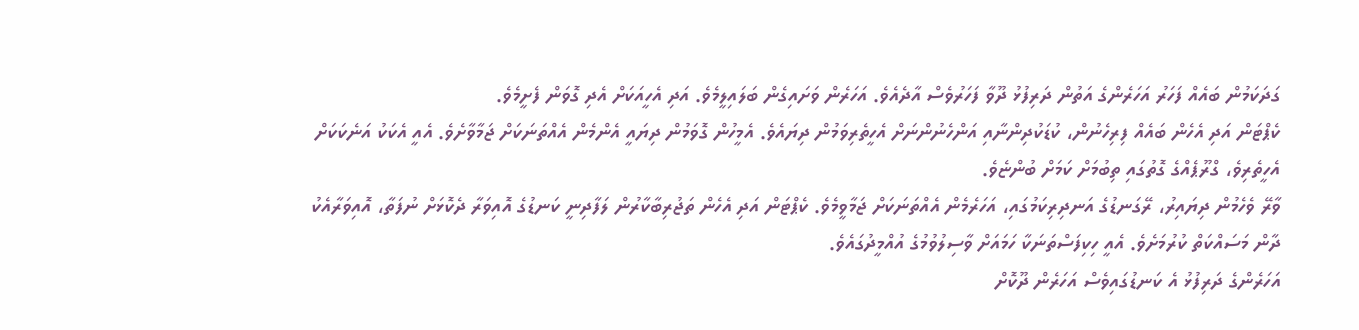ގަދަކަމުން ބައެއް ފަހަރު އަހަރެންގެ އަތުން ދަރިފުޅު ދޫވާ ފަހަރުވެސް އާދެއެވެ. އަހަރެން ވަށައިގެން ބަލައިލީމެވެ. އަދި އެހީއަކަށް އެދި ގޮވަން ފެށީމެވެ.
ކެޕްޓަން އަދި އެހެން ބައެއް ފިރިހެނުން، ކުޑަކުދިންނާއި އަންހެނުންނަށް އެހީތެރިވަމުން ދިޔައެވެ. އެމީހުން ގޮވަމުން ދިޔައީ އެންމެން އެއްތަނަކަށް ޖަމާވާށެވެ. އެއީ އެކަކު އަނެކަކަށް އެހީތެރިވެ، ގްރޫޕެއްގެ ގޮތުގައި ތިބުމަށް ކަމަށް ބުންޏެވެ.
ވާރޭ ވެހެމުން ދިޔައިރު، ރޭގަނޑުގެ އަނދިރިކަމުގައި، އަހަރެމެން އެއްތަނަކަށް ޖަމާވީމެވެ. ކެޕްޓަން އަދި އެހެން ތަޖުރިބާކާރުން ލަފާދިނީ ކަނޑުގެ އޮއިވަރާ ދެކޮޅަށް ނުފަތާ، އޮއިވަރާއެކު ދާން މަސައްކަތް ކުރުމަށެވެ. އެއީ ހިކިފަސްތަނަކާ ހަމައަށް ވާސިލުވުމުގެ އުއްމީދުގައެވެ.
އަހަރެންގެ ދަރިފުޅު އެ ކަނޑުގައިވެސް އަހަރެން ދޫކޮށް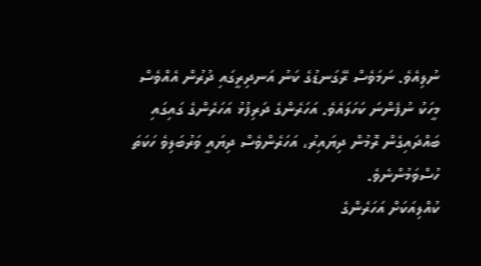ނުލިއެވެ. ނަމަވެސް ރޭގަނޑުގެ ކަނު އަނދިރީގައި ދުރުން އެއްވެސް މީހަކު ނުފެންނަ ކަހަލައެވެ. އަހަރެންގެ ދަރިފުޅު އަހަރެންގެ ގައިގައި ބައްދައިގެން ރޮމުން ދިޔައިރު، އަހަރެންވެސް ދިޔައީ ވަރުބަލިވެ ހަކަތަ ހުސްވަމުންނެވެ.
ކުއްލިއަކަށް އަހަރެންގެ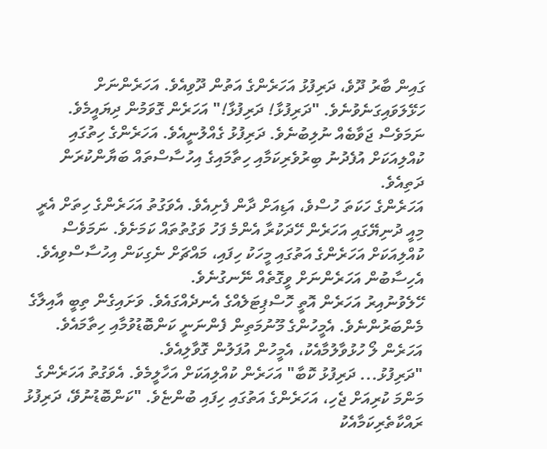ގައިން ބާރު ދޫވެ، ދަރިފުޅު އަހަރެންގެ އަތުން ދޫވިއެވެ. އަހަރެންނަށް ހަޅޭލަވައިގަނެވުނެވެ. "ދަރިފުޅާ! ދަރިފުޅާ!" އަހަރެން ގޮވަމުން ދިޔައީމެވެ. ނަމަވެސް ޖަވާބެއް ނުލިބުނެވެ. ދަރިފުޅު ގެއްލުނީއެވެ. އަހަރެންގެ ހިތުގައި ކުއްލިއަކަށް އުފެދުނު ބިރުވެރިކަމާއި ހިތާމައިގެ އިހުސާސްތައް ބަޔާންކުރަން ދަތިއެވެ.
އަހަރެންގެ ހަކަތަ ހުސްވެ، އަޑިއަށް ދާން ފެށިއެވެ. އެވަގުތު އަހަރެންގެ ހިތަށް އެރީ މިއީ ދުނިޔޭގައި އަހަރެން ހޭދަކުރާ އެންމެ ފަހު ވަގުތުތައް ކަމަށެވެ. ނަމަވެސް ކުއްލިއަކަށް އަހަރެންގެ އަތުގައި މީހަކު ހިފައި، މައްޗަށް ނެގިކަން އިހުސާސްވިއެވެ. އެހިސާބުން އަހަރެންނަށް ވީގޮތެއް ނޭނގުނެވެ.
ހޭލެވުނުއިރު އަހަރެން އޮތީ ހޮސްޕިޓަލެއްގެ އެނދެއްގައެވެ. ވަށައިގެން ތިބީ އާއިލާގެ މެންބަރުންނެވެ. އެމީހުންގެ މޫނުމަތިން ފެންނަނީ ކަންބޮޑުވުމާއި ހިތާމައެވެ. އަހަރެން ލޯ ހުޅުވާލުމާއެކު، އެމީހުން އުފަލުން ގޮވާލިއެވެ.
"ދަރިފުޅު... ދަރިފުޅު ކޮބާ" އަހަރެން ކުއްލިއަކަށް އަހާލީމެވެ. އެވަގުތު އަހަރެންގެ މަންމަ ކުރިއަށް ޖެހި، އަހަރެންގެ އަތުގައި ހިފައި ބުންޏެވެ. "ކަންބޮޑުނުވޭ، ދަރިފުޅު ރައްކާތެރިކަމާއެކު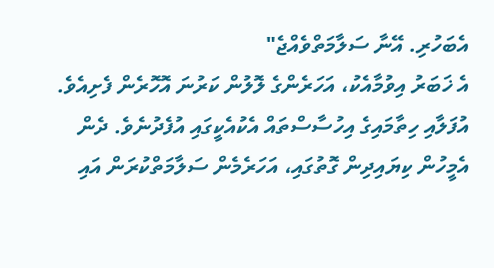އެބަހުރި. އޭނާ ސަލާމަތްވެއްޖެ"
އެ ޚަބަރު އިވުމާއެކު، އަހަރެންގެ ލޮލުން ކަރުނަ އޮހޮރެން ފެށިއެވެ. އުފަލާއި ހިތާމައިގެ އިހުސާސްތައް އެކުއެކީގައި އުފެދުނެވެ. ދެން އެމީހުން ކިޔައިދިން ގޮތުގައި، އަހަރެމެން ސަލާމަތްކުރަން އައި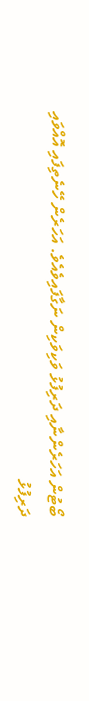ބޯޓުން އަހަރެންނާއި ދަރިފުޅު ވަކިވަކިން ނަގާފައިވެއެވެ. އަހަރެން ހޭނެތިފައި އޮއްވައި ދަރިފުޅު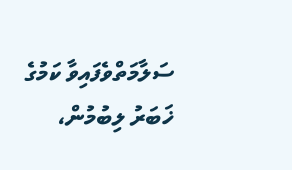ސަލާމަތްވެފައިވާ ކަމުގެ ޚަބަރު ލިބުމުން،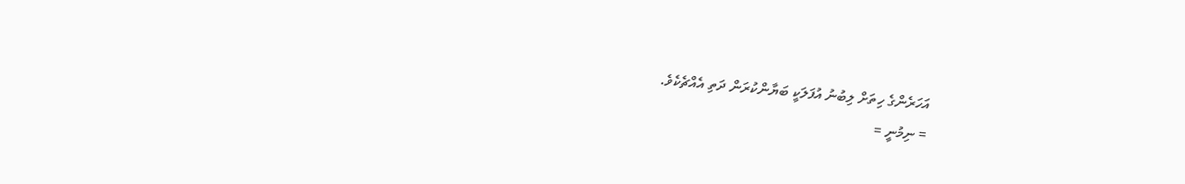އަހަރެންގެ ހިތަށް ލިބުނު އުފަލަކީ ބަޔާންކުރަން ދަތި އެއްޗެކެވެ.
= ނިމުނީ =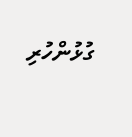ގުޅުންހުރި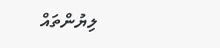ލިޔުންތައް